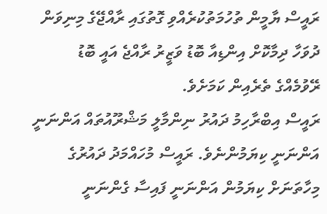ރައީސް ޔާމީން ތުހުމަތުކުރެއްވި ގޮތުގައި ރާއްޖޭގެ މިނިވަން ދުވަހާ ދިމާކޮށް އިންޑިއާ ބޮޑު ވަޒީރު ރާއްޖެ އައީ ބޮޑު ރޭވުމެއްގެ ތެރެއިން ކަމަށެވެ.
ރައީސް އިބްރާހިމު ދައުރު ނިންމާލީ މަޝްރޫއުތައް އަންނަނީ އަންނަނީ ކިޔަމުންނެވެ. ރައީސް މުހައްމަދު ދައުރުގެ މިހާތަނަށް ކިޔަމުން އަންނަނީ ފައިސާ ގެންނަނީ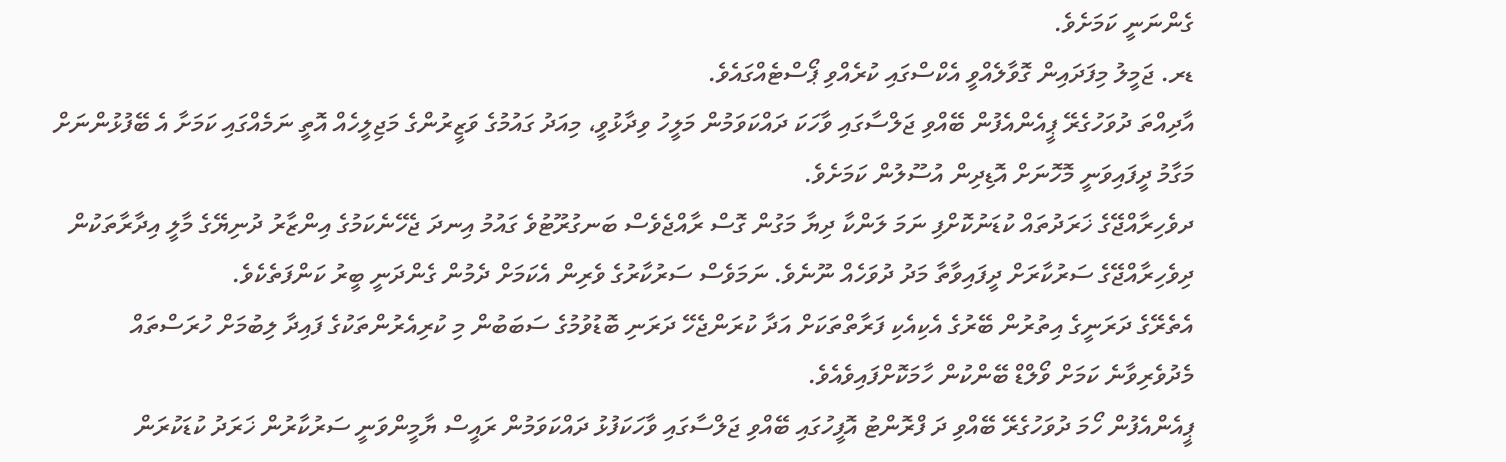ގެންނަނީ ކަމަށެވެ.
ޑރ. ޖަމީލު މިފަދައިން ގޮވާލެއްވީ އެކްސްގައި ކުރެއްވި ޕޯސްޓެއްގައެވެ.
އާދިއްތަ ދުވަހުގެރޭ ޕީއެންއެފުން ބޭއްވި ޖަލްސާގައި ވާހަކަ ދައްކަވަމުން މަލީހު ވިދާޅުވީ، މިއަދު ގައުމުގެ ވަޒީރުންގެ މަޖިލީހެއް އޮތީ ނަމެއްގައި ކަމަށާ އެ ބޭފުޅުންނަށް މަގާމު ދީފައިވަނީ މޮހޮނަށް އޮޑިދިން އުސޫލުން ކަމަށެވެ.
ދވެހިރާއްޖޭގެ ޚަރަދުތައް ކުޑަނުކޮށްފި ނަމަ ލަންކާ ދިޔާ މަގުން ގޮސް ރާއްޖެވެސް ބަނގުރޫޓުވެ ގައުމު އިނދަ ޖެހޭނެކަމުގެ އިންޒާރު ދުނިޔޭގެ މާލީ އިދާރާތަކުން ދިވެހިރާއްޖޭގެ ސަރުކާރަށް ދީފައިވާތާ މަދު ދުވަހެއް ނޫނެވެ. ނަމަވެސް ސަރުކާރުގެ ވެރިން އެކަމަށް ދެމުން ގެންދަނީ ބީރު ކަންފަތެކެވެ.
އެތެރޭގެ ދަރަނީގެ އިތުރުން ބޭރުގެ އެކިއެކި ފަރާތްތަކަށް އަދާ ކުރަންޖެހޭ ދަރަނި ބޮޑުވުމުގެ ސަބަބުން މި ކުރިއެރުންތަކުގެ ފައިދާ ލިބުމަށް ހުރަސްތައް މެދުވެރިވާނެ ކަމަށް ވޯލްޑް ބޭންކުން ހާމަކޮށްފައިވެއެވެ.
ޕީއެންއެފުން ހޯމަ ދުވަހުގެރޭ ބޭއްވި ދަ ފްރޮންޓު އޮފީހުގައި ބޭއްވި ޖަލްސާގައި ވާހަކަފުޅު ދައްކަވަމުން ރައީސް ޔާމީންވަނީ ސަރުކާރުން ޚަރަދު ކުޑަކުރަން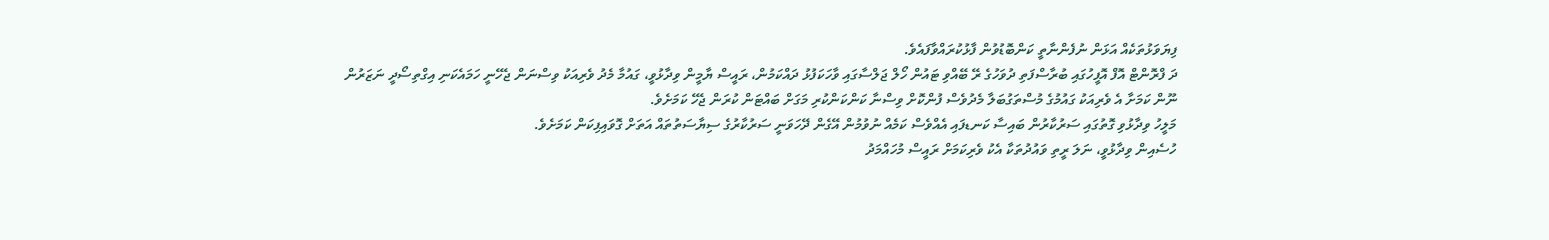ފިޔަވަޅުތަކެއް އަޅަން ނުފެންނާތީ ކަންބޮޑުވުން ފާޅުކުރައްވާފައެވެ.
ދަ ފްރޮންޓް އޮފް އޮފީހުގައި ބުރާސްފަތި ދުވަހުގެ ރޭ ބޭއްވި ޓައުން ހޯލް ޖަލްސާގައި ވާހަކަފުޅު ދައްކަމުން، ރައީސް ޔާމީން ވިދާޅުވީ، ގައުމާ މެދު ވެރިއަކު ވިސްނަން ޖެހޭނީ ހަމައެކަނި އިގްތިސޯދީ ނަޒަރުން ނޫން ކަމަށާ އެ ވެރިއަކު ގައުމުގެ މުސްތަގުބަލާ މެދުވެސް ފުންކޮށް ވިސްނާ ކަންކަންކުރި މަގަށް ބައްޓަން ކުރަން ޖެހޭ ކަމަށެވެ.
މަލީހު ވިދާޅުވި ގޮތުގައި ސަރުކާރުން ބައިސާ ކަނޑފައި އެއްވެސް ކަމެއް ނުވުމުން އޭގެން ދޭހަވަނީ ސަރުކާރުގެ ސިޔާސަތުތައް އަތަށް ގޮވައިފިކަން ކަމަށެވެ.
ހުސެއިން ވިދާޅުވީ، ނަލަ ރީތި ވައުދުތަކާ އެކު ވެރިކަމަށް ރައީސް މުހައްމަދު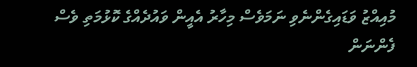މުއިއްޒު ވަޑައިގެންނެވި ނަމަވެސް މިހާރު އެއީން ވައުދެއްގެ ކޮޅުމަތި ވެސް ފެންނަން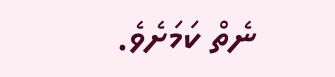ނެތް ކަމަށެވެ.